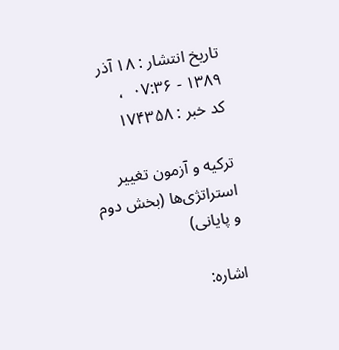تاریخ انتشار : ۱۸ آذر ۱۳۸۹ - ۰۷:۳۶  ،
کد خبر : ۱۷۴۳۵۸

ترکیه و آزمون تغییر استراتژی‌ها (بخش دوم و پایانی)

اشاره: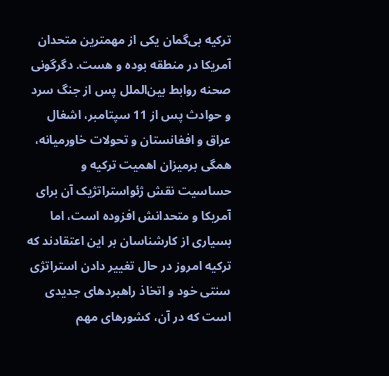ترکیه بی‌گمان یکی از مهمترین متحدان آمریکا در منطقه بوده و هست. دگرگونی صحنه روابط بین‌الملل پس از جنگ سرد و حوادث پس از 11 سپتامبر، اشغال عراق و افغانستان و تحولات خاورمیانه، همگی برمیزان اهمیت ترکیه و حساسیت نقش ژئواستراتژیک آن برای آمریکا و متحدانش افزوده است، اما بسیاری از کارشناسان بر این اعتقادند که ترکیه امروز در حال تغییر دادن استراتژی سنتی خود و اتخاذ راهبردهای جدیدی است که در آن، کشورهای مهم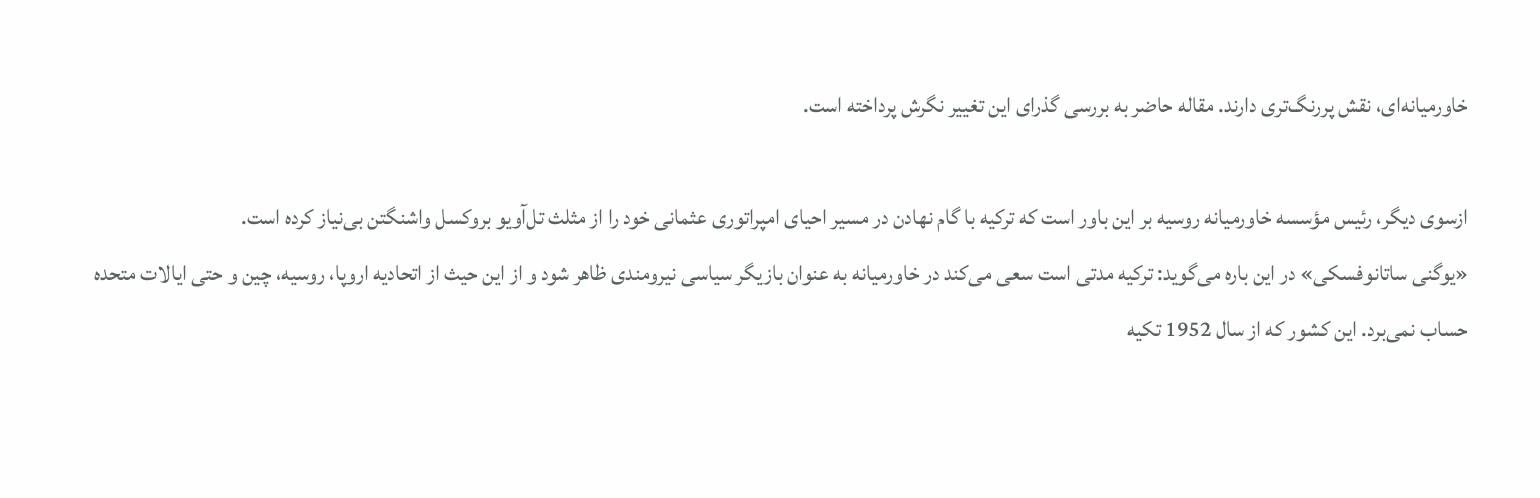خاورمیانه‌ای، نقش پررنگ‌تری دارند. مقاله حاضر به بررسی گذرای این تغییر نگرش پرداخته است.

ازسوی دیگر، رئیس مؤسسه خاورمیانه روسیه بر این باور است که ترکیه با گام نهادن در مسیر احیای امپراتوری عثمانی خود را از مثلث تل‌آویو بروکسل واشنگتن بی‌نیاز کرده است.
«یوگنی ساتانوفسکی» در این باره می‌گوید: ترکیه مدتی است سعی می‌کند در خاورمیانه به عنوان بازیگر سیاسی نیرومندی ظاهر شود و از این حیث از اتحادیه اروپا، روسیه، چین و حتی ایالات متحده حساب نمی‌برد. این کشور که ‌از ‌سال ‌1952 تکیه‌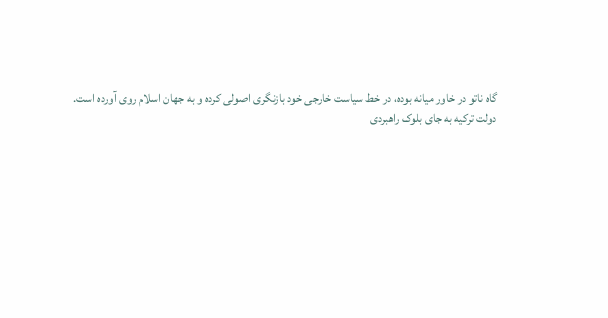گاه ‌ناتو ‌در ‌خاور ‌میانه ‌بوده، ‌در ‌خط ‌سیاست ‌خارجی ‌خود ‌بازنگری ‌اصولی ‌کرده ‌و ‌به ‌جهان ‌اسلام ‌روی ‌آورده ‌است. دولت ‌ترکیه ‌به ‌جای ‌بلوک ‌راهبردی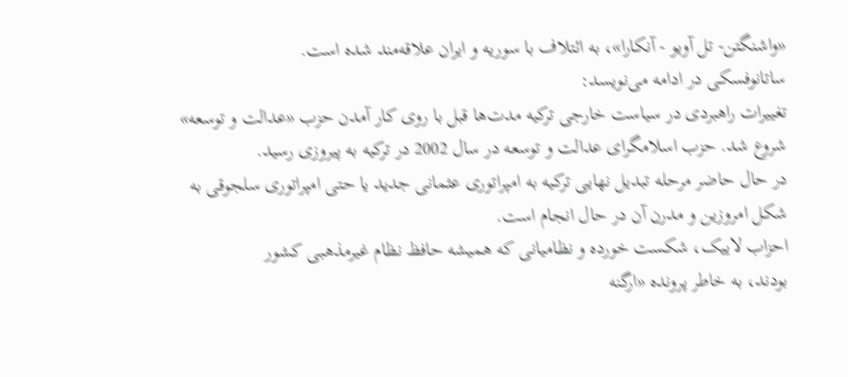«واشنگتن- تل‌ آویو - آنکارا»، ‌به ‌ائتلاف ‌با ‌سوریه ‌و ‌ایران ‌علاقه‌مند ‌شده ‌است.
ساتانوفسکی در ادامه می‌نویسد: تغییرات ‌راهبردی ‌در ‌سیاست ‌خارجی ‌ترکیه ‌مدت‌‌ها ‌قبل ‌با ‌روی ‌کار ‌آمدن ‌حزب «عدالت ‌و ‌توسعه» شروع ‌شد. حزب اسلامگرای عدالت و توسعه ‌در ‌سال ‌2002 در ترکیه به ‌پیروزی ‌رسید. در ‌حال ‌حاضر ‌مرحله ‌تبدیل ‌نهایی ‌ترکیه ‌به ‌امپراتوری ‌عثمانی ‌جدید ‌یا ‌حتی ‌امپراتوری ‌سلجوقی به شکل امروزین و مدرن آن در حال انجام است. احزاب ‌لاییک، ‌شکست ‌خورده ‌و ‌نظامیانی ‌که ‌همیشه ‌حافظ ‌نظام ‌غیر‌مذهبی ‌کشور بودند، ‌به ‌خاطر ‌پرونده «ارگنه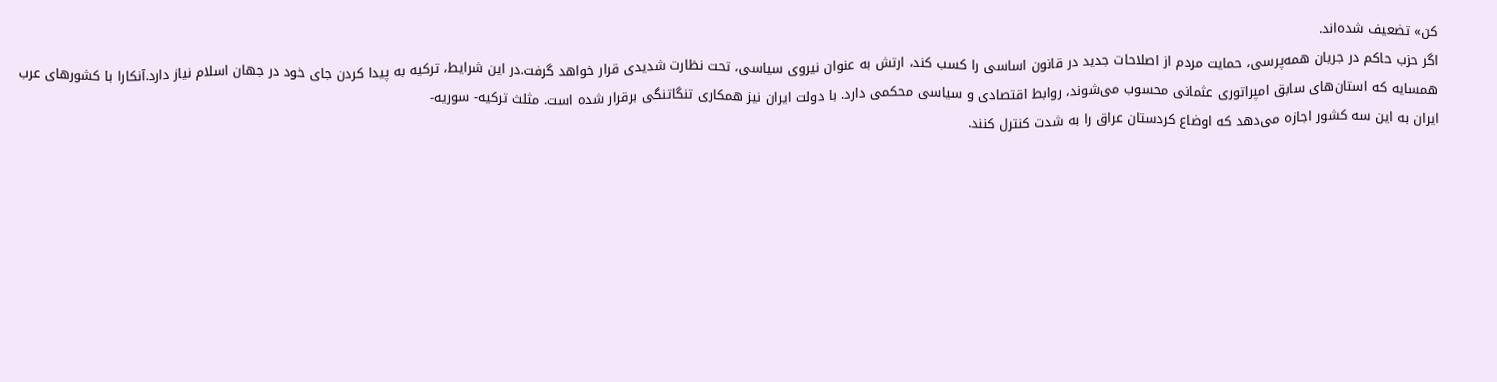کن» تضعیف ‌شده‌اند. اگر ‌حزب ‌حاکم ‌در ‌جریان ‌همه‌‌پرسی، ‌حمایت ‌مردم ‌از ‌اصلاحات ‌جدید ‌در ‌قانون ‌اساسی ‌را ‌کسب ‌کند، ‌ارتش ‌به ‌عنوان ‌نیروی ‌سیاسی، ‌تحت ‌نظارت ‌شدیدی ‌قرار ‌خواهد ‌گرفت.در ‌این ‌شرایط، ‌ترکیه ‌به ‌پیدا ‌کردن ‌جای ‌خود ‌در ‌جهان ‌اسلام ‌نیاز ‌دارد.آنکارا ‌با ‌کشورهای ‌عرب همسایه ‌که ‌استان‌های ‌سابق ‌امپراتوری ‌عثمانی محسوب می‌شوند، ‌روابط ‌اقتصادی ‌و ‌سیاسی ‌محکمی ‌دارد. با ‌دولت ‌ایران ‌نیز ‌همکاری ‌تنگاتنگی ‌برقرار ‌شده ‌است. مثلث ‌ترکیه- سوریه- ایران ‌به ‌این ‌سه ‌کشور ‌اجازه ‌می‌‌دهد ‌که ‌اوضاع ‌کردستان ‌عراق ‌را ‌به ‌شدت ‌کنترل ‌کنند.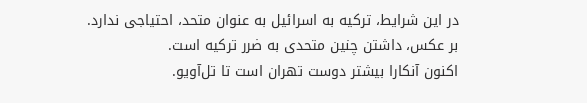در ‌این ‌شرایط، ‌ترکیه ‌به ‌اسرائیل ‌به ‌عنوان ‌متحد، ‌احتیاجی ‌ندارد. بر ‌عکس، ‌داشتن ‌چنین ‌متحدی ‌به ‌ضرر ‌ترکیه ‌است. اکنون ‌آنکارا ‌بیشتر ‌دوست ‌تهران ‌است ‌تا ‌تل‌آویو.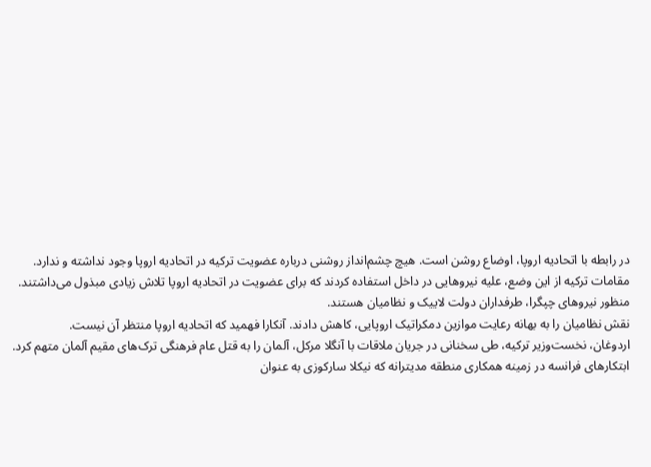در ‌رابطه ‌با ‌اتحادیه ‌اروپا، ‌اوضاع ‌روشن ‌است. هیچ ‌چشم‌انداز روشنی درباره ‌عضویت ‌ترکیه ‌در ‌اتحادیه ‌اروپا ‌وجود ‌نداشته ‌و ‌ندارد. مقامات ‌ترکیه ‌از ‌این ‌وضع، ‌علیه ‌نیروهایی در داخل ‌استفاده ‌کردند ‌که ‌برای ‌عضویت ‌در ‌اتحادیه ‌اروپا ‌تلاش ‌زیادی مبذول می‌داشتند. منظور ‌نیروهای ‌چپگرا، ‌طرفداران ‌دولت ‌لاییک ‌و ‌نظامیان ‌هستند. نقش ‌نظامیان ‌را ‌به ‌بهانه ‌رعایت ‌موازین ‌دمکراتیک ‌اروپایی، ‌کاهش ‌دادند. آنکارا ‌فهمید ‌که ‌اتحادیه ‌اروپا ‌منتظر ‌آن ‌نیست. اردوغان، ‌نخست‌وزیر ‌ترکیه، ‌طی ‌سخنانی ‌در ‌جریان ‌ملاقات ‌با ‌آنگلا ‌مرکل، ‌آلمان ‌را ‌به ‌قتل ‌عام ‌فرهنگی ‌ترک‌های ‌مقیم ‌آلمان ‌متهم ‌کرد. ابتکارهای ‌فرانسه ‌در ‌زمینه ‌همکاری ‌منطقه ‌مدیترانه ‌که ‌نیکلا ‌سارکوزی ‌به ‌عنوان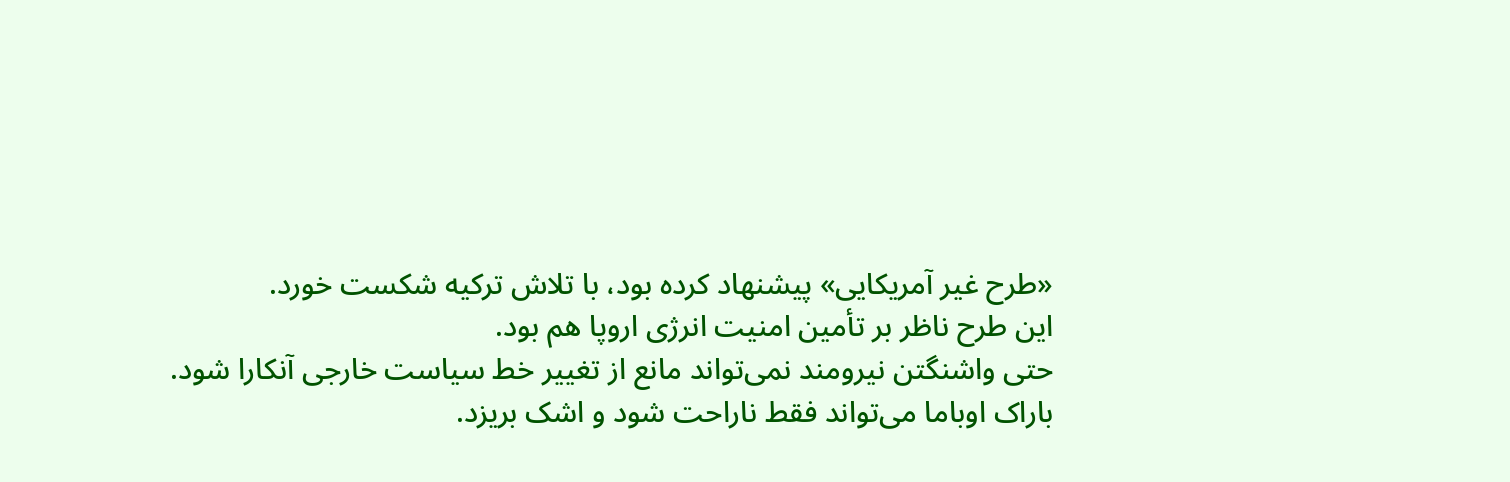«طرح ‌غیر ‌آمریکایی» پیشنهاد ‌کرده ‌بود، ‌با ‌تلاش ‌ترکیه ‌شکست ‌خورد. این ‌طرح ‌ناظر ‌بر ‌تأمین ‌امنیت ‌انرژی ‌اروپا ‌هم ‌بود.
حتی ‌واشنگتن ‌نیرومند ‌نمی‌‌تواند ‌مانع ‌از ‌تغییر ‌خط ‌سیاست ‌خارجی ‌آنکارا ‌شود. باراک ‌اوباما ‌می‌‌تواند ‌فقط ‌ناراحت ‌شود ‌و ‌اشک ‌بریزد.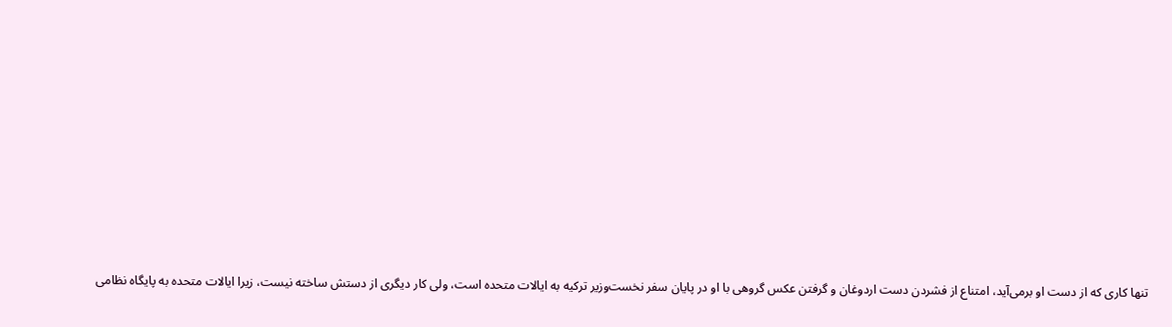تنها ‌کاری ‌که ‌از ‌دست ‌او ‌بر‌می‌آید، ‌امتناع ‌از ‌فشردن ‌دست ‌اردوغان ‌و ‌گرفتن ‌عکس ‌گروهی ‌با ‌او ‌در ‌پایان ‌سفر ‌نخست‌وزیر ‌ترکیه ‌به ‌ایالات ‌متحده ‌است، ‌ولی ‌کار ‌دیگری ‌از ‌دستش ‌ساخته ‌نیست، ‌زیرا ‌ایالات ‌متحده ‌به ‌پایگاه ‌نظامی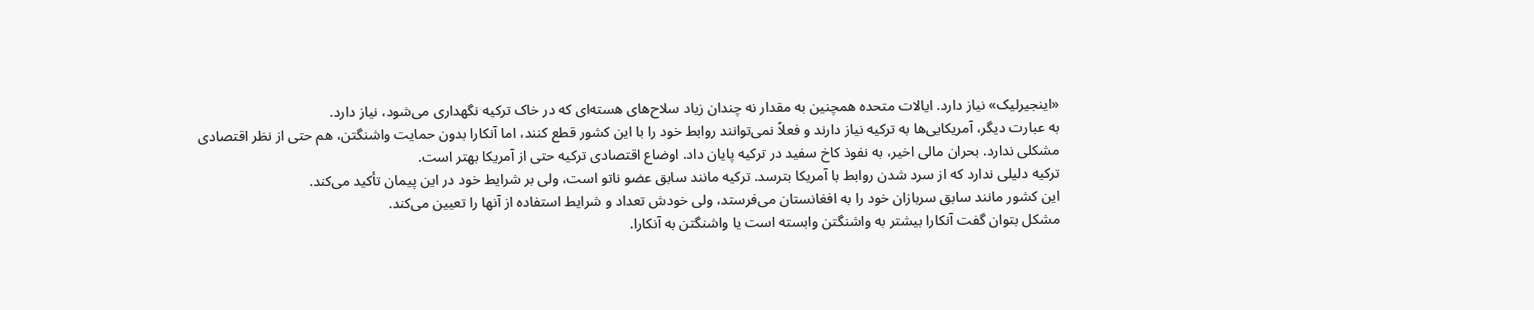«اینجیرلیک» نیاز ‌دارد. ایالات ‌متحده ‌همچنین ‌به ‌مقدار ‌نه ‌چندان ‌زیاد ‌سلاح‌‌های ‌هسته‌ای ‌که ‌در ‌خاک ‌ترکیه ‌نگهداری ‌می‌شود، نیاز دارد.
به ‌عبارت ‌دیگر، ‌آمریکایی‌‌ها ‌به ‌ترکیه ‌نیاز ‌دارند ‌و ‌فعلاً ‌نمی‌‌توانند ‌روابط خود ‌را با ‌این ‌کشور ‌قطع ‌کنند، اما ‌آنکارا ‌بدون ‌حمایت ‌واشنگتن، ‌هم ‌‌حتی ‌از ‌نظر ‌اقتصادی مشکلی ‌ندارد. بحران ‌مالی ‌اخیر، ‌به ‌نفوذ ‌کاخ ‌سفید ‌در ‌ترکیه ‌پایان ‌داد. اوضاع ‌اقتصادی ‌ترکیه ‌حتی ‌از ‌آمریکا ‌بهتر ‌است. ترکیه ‌دلیلی ‌ندارد ‌که ‌از ‌سرد ‌شدن ‌روابط ‌با ‌آمریکا ‌بترسد. ترکیه ‌مانند ‌سابق ‌عضو ‌ناتو ‌است، ‌ولی ‌بر ‌شرایط ‌خود ‌در ‌این ‌پیمان ‌تأکید ‌می‌کند. این ‌کشور ‌مانند ‌سابق ‌سربازان ‌خود ‌را ‌به ‌افغانستان ‌می‌فرستد، ‌ولی ‌خودش ‌تعداد ‌و ‌شرایط ‌استفاده ‌از ‌آنها ‌را ‌تعیین ‌می‌‌کند. مشکل ‌بتوان ‌گفت ‌آنکارا ‌بیشتر ‌به ‌واشنگتن ‌وابسته ‌است ‌یا ‌واشنگتن ‌به ‌آنکارا.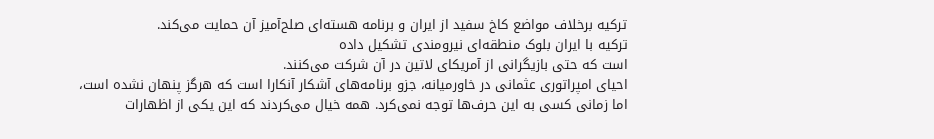ترکیه ‌بر‌خلاف ‌مواضع ‌کاخ ‌سفید ‌از ‌ایران ‌و ‌برنامه ‌هسته‌‌ای صلح‌آمیز ‌آن ‌حمایت ‌می‌‌کند. ترکیه ‌با ‌ایران ‌بلوک ‌منطقه‌ای ‌نیرومندی ‌تشکیل ‌داده است ‌که ‌حتی ‌بازیگرانی ‌از ‌آمریکای ‌لاتین ‌در ‌آن ‌شرکت ‌می‌کنند.
احیای ‌امپراتوری ‌عثمانی ‌در ‌خاور‌میانه، ‌جزو ‌برنامه‌‌های ‌آشکار ‌آنکارا ‌است ‌که ‌هرگز ‌پنهان ‌نشده ‌است، اما زمانی ‌کسی ‌به ‌این ‌حرف‌‌ها ‌توجه ‌نمی‌‌کرد. همه ‌خیال ‌می‌‌کردند ‌که ‌این ‌یکی ‌از ‌اظهارات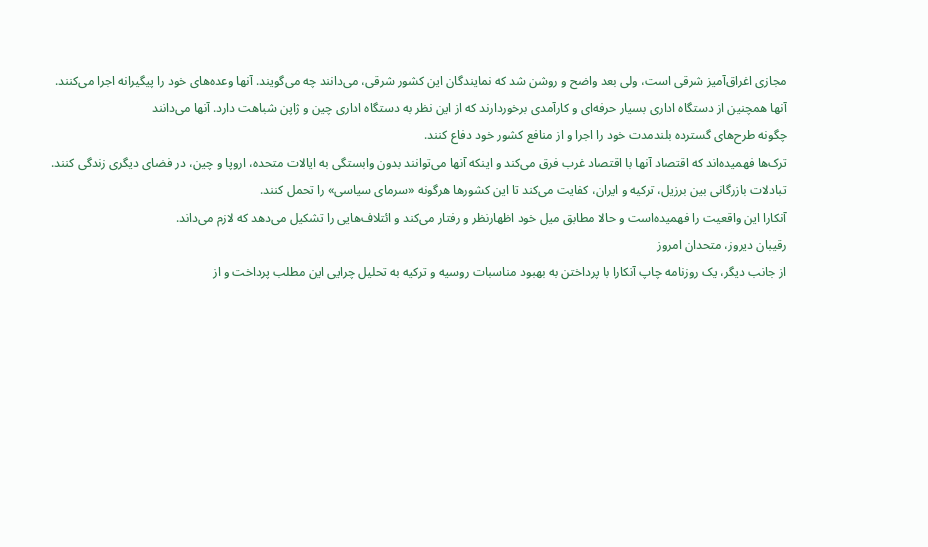مجازی ‌اغراق‌آمیز ‌شرقی ‌است، ‌ولی ‌بعد ‌واضح ‌و ‌روشن ‌شد ‌که ‌نمایندگان ‌این ‌کشور ‌شرقی، ‌می‌‌دانند ‌چه ‌می‌‌گویند. آنها ‌وعده‌‌های ‌خود ‌را ‌پیگیرانه ‌اجرا ‌می‌کنند. آنها ‌همچنین ‌از ‌دستگاه ‌اداری ‌بسیار ‌حرفه‌ای ‌و ‌کارآمدی ‌برخوردارند ‌که ‌از ‌این ‌نظر ‌به ‌دستگاه ‌اداری ‌چین ‌و ‌ژاپن ‌شباهت ‌دارد. آنها می‌دانند چگونه ‌طرح‌‌های ‌گسترده ‌بلندمدت ‌خود ‌را ‌اجرا ‌و ‌از ‌منافع ‌کشور ‌خود ‌دفاع کنند.
ترک‌‌ها ‌فهمیده‌اند ‌که ‌اقتصاد ‌آنها ‌با ‌اقتصاد ‌غرب ‌فرق ‌می‌کند ‌و ‌اینکه ‌آنها ‌می‌‌توانند ‌بدون ‌وابستگی ‌به ‌ایالات ‌متحده، ‌اروپا ‌و ‌چین، ‌در ‌فضای ‌دیگری ‌زندگی ‌کنند. تبادلات ‌بازرگانی ‌بین ‌برزیل، ‌ترکیه ‌و ‌ایران، ‌کفایت ‌می‌‌کند ‌تا ‌این ‌کشورها ‌هرگونه «سرمای ‌سیاسی» را ‌تحمل ‌کنند. آنکارا ‌این ‌واقعیت ‌را ‌فهمیده‌است ‌و ‌حالا ‌مطابق ‌میل ‌خود ‌اظهار‌نظر ‌و ‌رفتار ‌می‌کند ‌و ‌ائتلاف‌هایی ‌را ‌تشکیل ‌می‌‌دهد ‌که ‌لازم ‌می‌‌داند.
رقیبان دیروز، متحدان امروز
از جانب دیگر، یک روزنامه چاپ آنکارا با پرداختن به بهبود مناسبات روسیه و ترکیه به تحلیل چرایی این مطلب پرداخت و از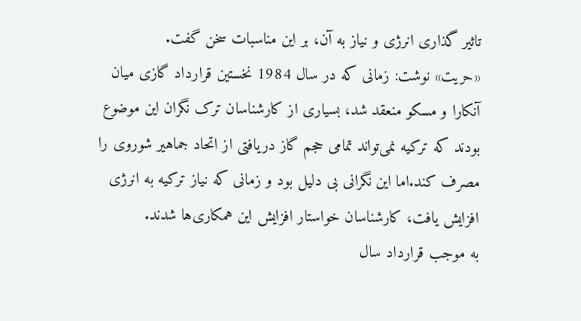تاثیر گذاری انرژی و نیاز به آن، بر این مناسبات سخن گفت.
«حریت» نوشت: زمانی که در سال 1984 نخستین قرارداد گازی میان آنکارا و مسکو منعقد شد، بسیاری از کارشناسان ترک نگران این موضوع بودند که ترکیه نمی‌تواند تمامی حجم گاز دریافتی از اتحاد جماهیر شوروی را مصرف کند.اما این نگرانی بی دلیل بود و زمانی که نیاز ترکیه به انرژی افزایش یافت، کارشناسان خواستار افزایش این همکاری‌ها شدند.
به موجب قرارداد سال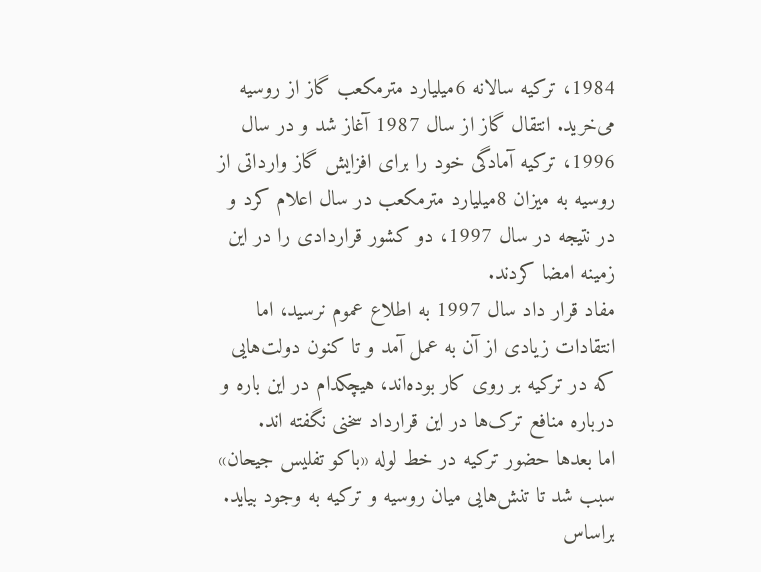1984، ترکیه سالانه 6میلیارد مترمکعب گاز از روسیه می‌خرید. انتقال گاز از سال 1987 آغاز شد و در سال 1996، ترکیه آمادگی خود را برای افزایش گاز وارداتی از روسیه به میزان 8میلیارد مترمکعب در سال اعلام کرد و در نتیجه در سال 1997، دو کشور قراردادی را در این زمینه امضا کردند.
مفاد قرار داد سال 1997 به اطلاع عموم نرسید، اما انتقادات زیادی از آن به عمل آمد و تا کنون دولت‌هایی که در ترکیه بر روی کار بوده‌اند، هیچکدام در این باره و درباره منافع ترک‌ها در این قرارداد سخنی نگفته اند.
اما بعدها حضور ترکیه در خط لوله «باکو تفلیس جیحان» سبب شد تا تنش‌هایی میان روسیه و ترکیه به وجود بیاید. براساس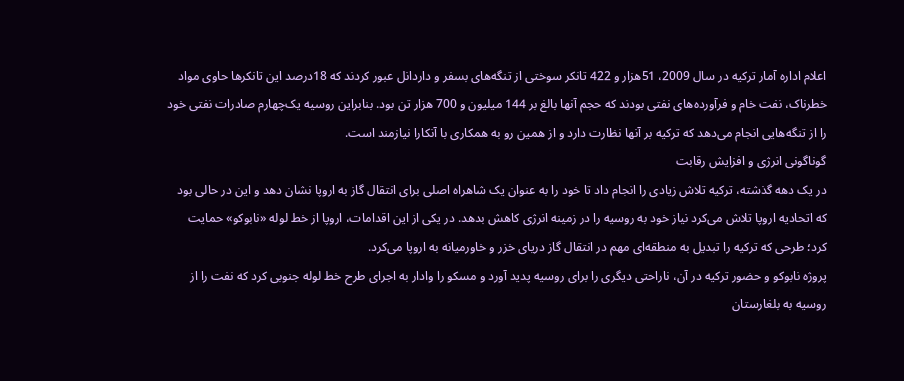اعلام اداره آمار ترکیه در سال 2009، 51هزار و 422 تانکر سوختی از تنگه‌های بسفر و داردانل عبور کردند که 18درصد این تانکرها حاوی مواد خطرناک، نفت خام و فرآورده‌های نفتی بودند که حجم آنها بالغ بر 144 میلیون و 700 هزار تن بود. بنابراین روسیه یک‌چهارم صادرات نفتی خود را از تنگه‌هایی انجام می‌دهد که ترکیه بر آنها نظارت دارد و از همین رو به همکاری با آنکارا نیازمند است.
گوناگونی انرژی و افزایش رقابت
در یک دهه گذشته، ترکیه تلاش زیادی را انجام داد تا خود را به عنوان یک شاهراه اصلی برای انتقال گاز به اروپا نشان دهد و این در حالی بود که اتحادیه اروپا تلاش می‌کرد نیاز خود به روسیه را در زمینه انرژی کاهش بدهد. در یکی از این اقدامات، اروپا از خط لوله «نابوکو» حمایت کرد؛ طرحی که ترکیه را تبدیل به منطقه‌ای مهم در انتقال گاز دریای خزر و خاورمیانه به اروپا می‌کرد.
پروژه نابوکو و حضور ترکیه در آن، ناراحتی دیگری را برای روسیه پدید آورد و مسکو را وادار به اجرای طرح خط لوله جنوبی کرد که نفت را از روسیه به بلغارستان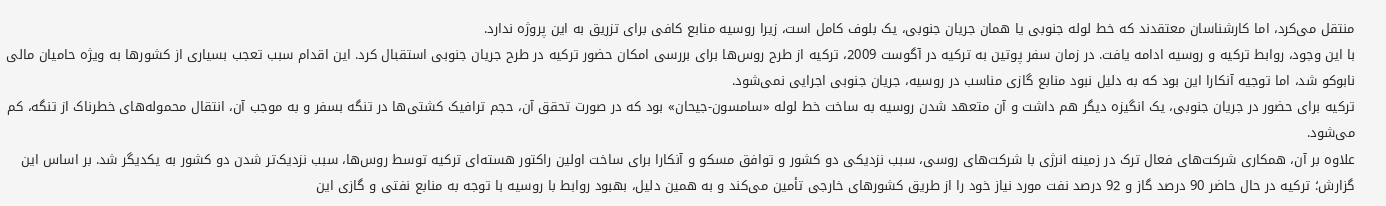منتقل می‌کرد، اما کارشناسان معتقدند که خط لوله جنوبی یا همان جریان جنوبی، یک بلوف کامل است، زیرا روسیه منابع کافی برای تزریق به این پروژه ندارد.
با این وجود، روابط ترکیه و روسیه ادامه یافت. در زمان سفر پوتین به ترکیه در آگوست 2009، ترکیه از طرح روس‌ها برای بررسی امکان حضور ترکیه در طرح جریان جنوبی استقبال کرد. این اقدام سبب تعجب بسیاری از کشورها به ویژه حامیان مالی نابوکو شد، اما توجیه آنکارا این بود که به دلیل نبود منابع گازی مناسب در روسیه، جریان جنوبی اجرایی نمی‌شود.
ترکیه برای حضور در جریان جنوبی، یک انگیزه دیگر هم داشت و آن متعهد شدن روسیه به ساخت خط لوله «سامسون-جیحان» بود که در صورت تحقق آن، حجم ترافیک کشتی‌ها در تنگه بسفر و به موجب آن، انتقال محموله‌های خطرناک از تنگه، کم می‌شود.
علاوه بر آن، همکاری شرکت‌های فعال ترک در زمینه انرژی با شرکت‌های روسی، سبب نزدیکی دو کشور و توافق مسکو و آنکارا برای ساخت اولین راکتور هسته‌ای ترکیه توسط روس‌ها، سبب نزدیک‌تر شدن دو کشور به یکدیگر شد. بر اساس این گزارش؛ ترکیه در حال حاضر 90 درصد گاز و 92 درصد نفت مورد نیاز خود را از طریق کشورهای خارجی تأمین می‌کند و به همین دلیل، بهبود روابط با روسیه با توجه به منابع نفتی و گازی این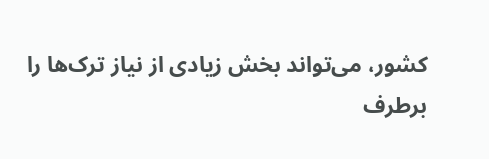کشور، می‌تواند بخش زیادی از نیاز ترک‌ها را برطرف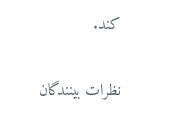کند.

نظرات بینندگان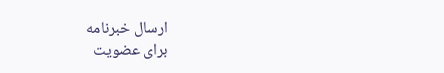ارسال خبرنامه
برای عضویت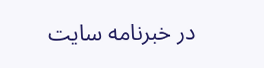در خبرنامه سایت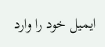ایمیل خود را وارد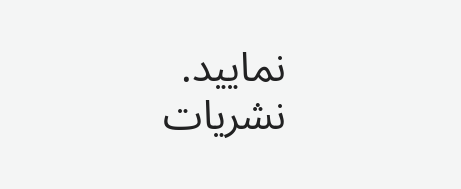نمایید.
نشریات